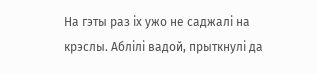На гэты раз іх ужо не саджалі на крэслы. Аблілі вадой, прыткнулі да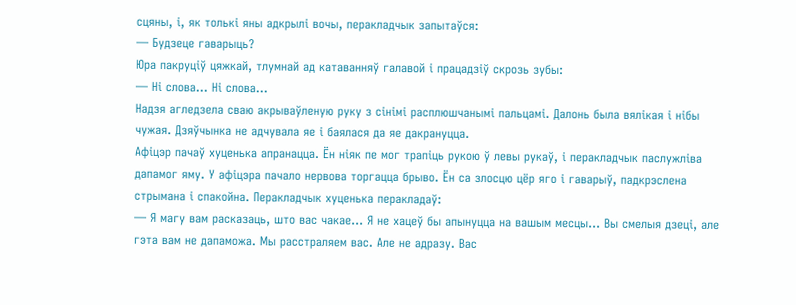сцяны, і, як толькі яны адкрылі вочы, перакладчык запытаўся:
— Будзеце гаварыць?
Юра пакруціў цяжкай, тлумнай ад катаванняў галавой і працадзіў скрозь зубы:
— Ні слова... Ні слова...
Надзя агледзела сваю акрываўленую руку з сінімі расплюшчанымі пальцамі. Далонь была вялікая і нібы чужая. Дзяўчынка не адчувала яе і баялася да яе дакрануцца.
Афіцэр пачаў хуценька апранацца. Ён ніяк пе мог трапіць рукою ў левы рукаў, і перакладчык паслужліва дапамог яму. У афіцэра пачало нервова торгацца брыво. Ён са злосцю цёр яго і гаварыў, падкрэслена стрымана і спакойна. Перакладчык хуценька перакладаў:
— Я магу вам расказаць, што вас чакае... Я не хацеў бы апынуцца на вашым месцы... Вы смелыя дзеці, але гэта вам не дапаможа. Мы расстраляем вас. Але не адразу. Вас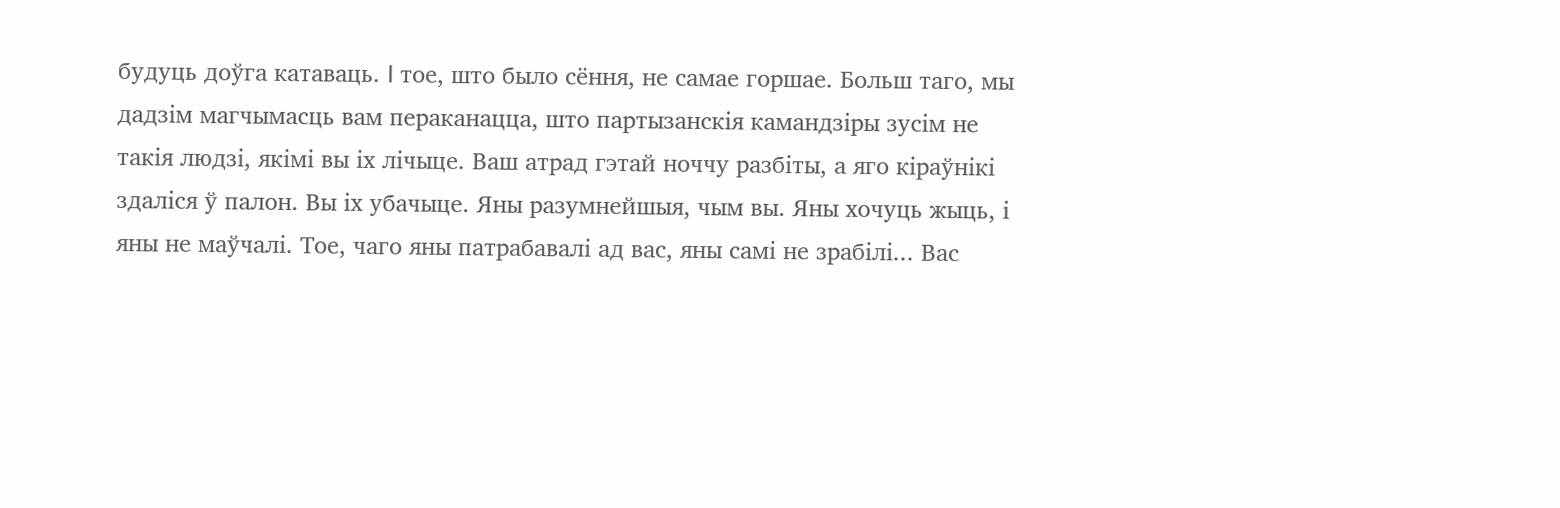будуць доўга катаваць. I тое, што было сёння, не самае горшае. Больш таго, мы дадзім магчымасць вам пераканацца, што партызанскія камандзіры зусім не такія людзі, якімі вы іх лічыце. Ваш атрад гэтай ноччу разбіты, а яго кіраўнікі здаліся ў палон. Вы іх убачыце. Яны разумнейшыя, чым вы. Яны хочуць жыць, і яны не маўчалі. Тое, чаго яны патрабавалі ад вас, яны самі не зрабілі... Вас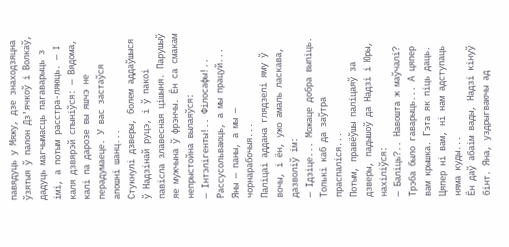павядуць у Мяжу, дзе знаходзяцна ўзятыя ў палон Дз'ячкоў і Волкаў, дадуць магчымасць пагаварыць з імі, а потым расстра-ляюць. — I каля дзвярэй спыніўся: — Вядома, калі па дарозе вы яшчэ не перадумаеце. У вас застаўся апошні шанц...
Стукнулі дзверы, болем аддаўшыся ў Надзінай руцэ, і ў пакоі павісла злавесная цішыня. Парушыў яе мужчына ў фрэнчы. Ён са смакам непрыстойна вылаяўся:
— Інтэлігенты!.. Філосафы!.. Рассусольваюць, а мы працуй... Яны — паны, а мы — чорнарабочыя...
Паліцаі аддана глядзелі яму ў вочы, і ён, ужо амаль ласкава, дазволіў ім:
— Ідзіце... Можаце добра выпіць. Толькі каб да заўтра праспаліся...
Потым, правёўшы паліцаяў за дзверы, падышоў да Надзі і Юры, нахіліўся:
— Баліць?.. Навошта ж маўчалі? Трэба было гаварыць... А цяпер вам крышка. Гэта як піць даць. Цяпер ні вам, ні нам адступаць няма куды...
Ён даў абаім вады, Надзі кінуў бінт. Яна, уздрыгваючы ад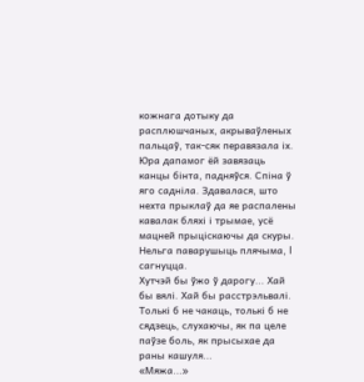кожнага дотыку да расплюшчаных, акрываўленых пальцаў, так-сяк перавязала іх. Юра дапамог ёй завязаць канцы бінта, падняўся. Спіна ў яго садніла. Здавалася, што нехта прыклаў да яе распалены кавалак бляхі і трымае, усё мацней прыціскаючы да скуры. Нельга паварушыць плячыма, I сагнуцца.
Хутчэй бы ўжо ў дарогу... Хай бы вялі. Хай бы расстрэльвалі. Толькі б не чакаць, толькі б не сядзець, слухаючы, як па целе паўзе боль, як прысыхае да раны кашуля...
«Мяжа...»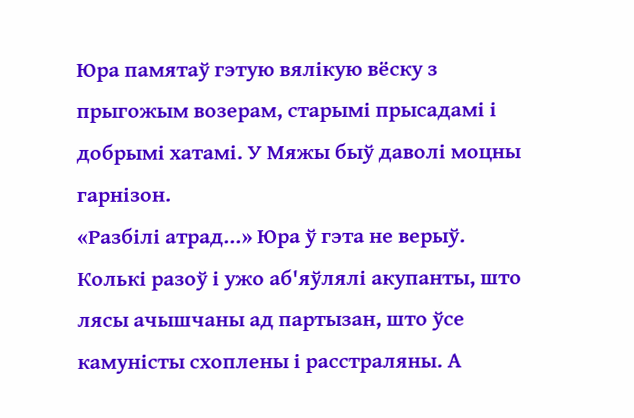Юра памятаў гэтую вялікую вёску з прыгожым возерам, старымі прысадамі і добрымі хатамі. У Мяжы быў даволі моцны гарнізон.
«Разбілі атрад...» Юра ў гэта не верыў. Колькі разоў і ужо аб'яўлялі акупанты, што лясы ачышчаны ад партызан, што ўсе камуністы схоплены і расстраляны. А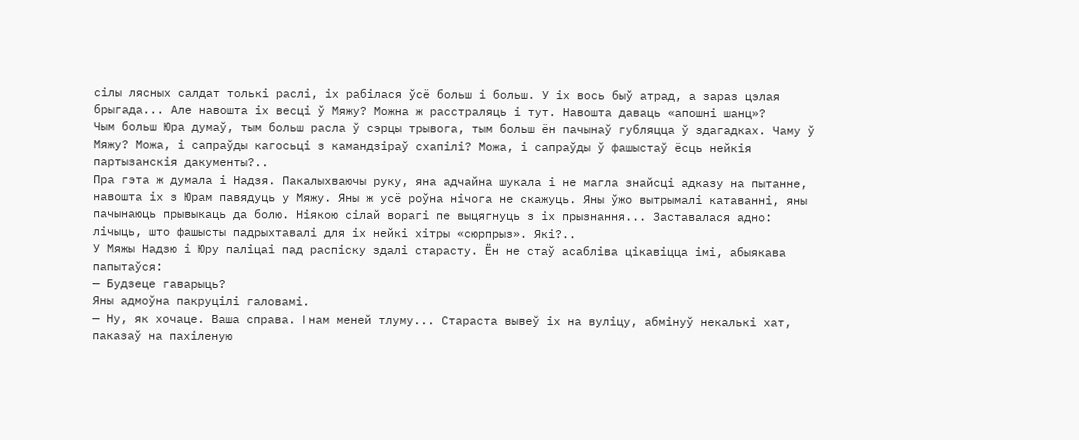сілы лясных салдат толькі раслі, іх рабілася ўсё больш і больш. У іх вось быў атрад, а зараз цэлая брыгада... Але навошта іх весці ў Мяжу? Можна ж расстраляць і тут. Навошта даваць «апошні шанц»?
Чым больш Юра думаў, тым больш расла ў сэрцы трывога, тым больш ён пачынаў губляцца ў здагадках. Чаму ў Мяжу? Можа, і сапраўды кагосьці з камандзіраў схапілі? Можа, і сапраўды ў фашыстаў ёсць нейкія партызанскія дакументы?..
Пра гэта ж думала і Надзя. Пакалыхваючы руку, яна адчайна шукала і не магла знайсці адказу на пытанне, навошта іх з Юрам павядуць у Мяжу. Яны ж усё роўна нічога не скажуць. Яны ўжо вытрымалі катаванні, яны пачынаюць прывыкаць да болю. Ніякою сілай ворагі пе выцягнуць з іх прызнання... Заставалася адно: лічыць, што фашысты падрыхтавалі для іх нейкі хітры «сюрпрыз». Які?..
У Мяжы Надзю і Юру паліцаі пад распіску здалі старасту. Ён не стаў асабліва цікавіцца імі, абыякава папытаўся:
— Будзеце гаварыць?
Яны адмоўна пакруцілі галовамі.
— Ну, як хочаце. Ваша справа. I нам меней тлуму... Стараста вывеў іх на вуліцу, абмінуў некалькі хат, паказаў на пахіленую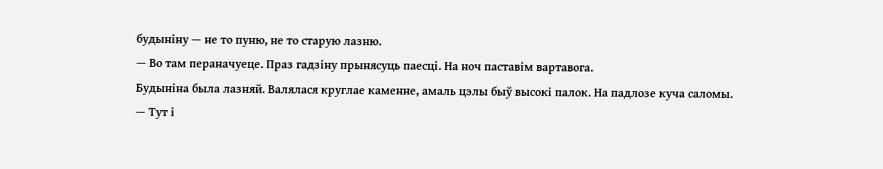будыніну — не то пуню, не то старую лазню.
— Во там пераначуеце. Праз гадзіну прынясуць паесці. На ноч паставім вартавога.
Будыніна была лазняй. Валялася круглае каменне, амаль цэлы быў высокі палок. На падлозе куча саломы.
— Тут і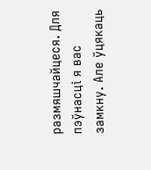размяшчайцеся. Для пэўнасці я вас замкну. Але ўцякаць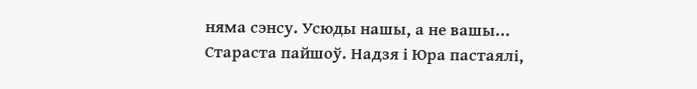няма сэнсу. Усюды нашы, а не вашы...
Стараста пайшоў. Надзя і Юра пастаялі,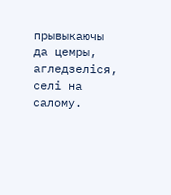прывыкаючы да цемры, агледзеліся, селі на салому.